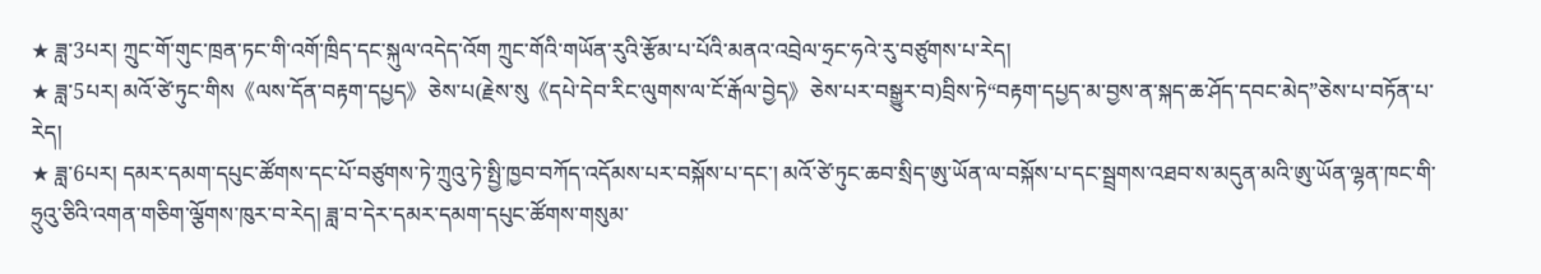★ ཟླ་3པར། ཀྲུང་གོ་གུང་ཁྲན་ཏང་གི་འགོ་ཁྲིད་དང་སྐུལ་འདེད་འོག ཀྲུང་གོའི་གཡོན་རུའི་རྩོམ་པ་པོའི་མནའ་འབྲེལ་ཧྲང་ཧའེ་རུ་བཙུགས་པ་རེད།
★ ཟླ་5པར། མའོ་ཙེ་ཏུང་གིས《ལས་དོན་བརྟག་དཔྱད》ཅེས་པ(རྗེས་སུ《དཔེ་དེབ་རིང་ལུགས་ལ་ངོ་རྒོལ་བྱེད》ཅེས་པར་བསྒྱུར་བ)བྲིས་ཏེ“བརྟག་དཔྱད་མ་བྱས་ན་སྐད་ཆ་ཤོད་དབང་མེད”ཅེས་པ་བཏོན་པ་རེད།
★ ཟླ་6པར། དམར་དམག་དཔུང་ཚོགས་དང་པོ་བཙུགས་ཏེ་ཀྲུའུ་ཏེ་སྤྱི་ཁྱབ་བཀོད་འདོམས་པར་བསྐོས་པ་དང་། མའོ་ཙེ་ཏུང་ཆབ་སྲིད་ཨུ་ཡོན་ལ་བསྐོས་པ་དང་སྦྲགས་འཐབ་ས་མདུན་མའི་ཨུ་ཡོན་ལྷན་ཁང་གི་ཧྲུའུ་ཅིའི་འགན་གཅིག་ལྕོགས་ཁུར་བ་རེད། ཟླ་བ་དེར་དམར་དམག་དཔུང་ཚོགས་གསུམ་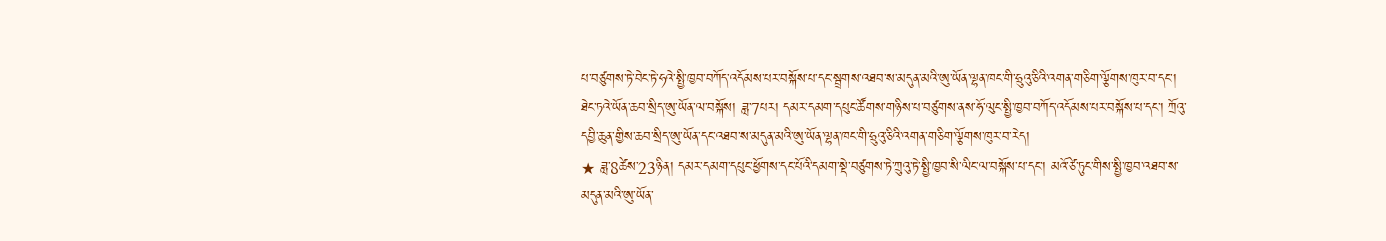པ་བཙུགས་ཏེ་བེང་ཏེ་ཧའེ་སྤྱི་ཁྱབ་བཀོད་འདོམས་པར་བསྐོས་པ་དང་སྦྲགས་འཐབ་ས་མདུན་མའི་ཨུ་ཡོན་ལྷན་ཁང་གི་ཧྲུའུ་ཅིའི་འགན་གཅིག་ལྕོགས་ཁུར་བ་དང་། ཐེང་ཏའེ་ཡོན་ཆབ་སྲིད་ཨུ་ཡོན་ལ་བསྐོས། ཟླ་7པར། དམར་དམག་དཔུང་ཚོགས་གཉིས་པ་བཙུགས་ནས་ཧོ་ལུང་སྤྱི་ཁྱབ་བཀོད་འདོམས་པར་བསྐོས་པ་དང་། ཀྲོའུ་དབྱི་ཆུན་གྱིས་ཆབ་སྲིད་ཨུ་ཡོན་དང་འཐབ་ས་མདུན་མའི་ཨུ་ཡོན་ལྷན་ཁང་གི་ཧྲུའུ་ཅིའི་འགན་གཅིག་ལྕོགས་ཁུར་བ་རེད།
★ ཟླ་8ཚེས་23ཉིན། དམར་དམག་དཔུང་ཕྱོགས་དང་པོའི་དམག་སྡེ་བཙུགས་ཏེ་ཀྲུའུ་ཏེ་སྤྱི་ཁྱབ་སི་ལིང་ལ་བསྐོས་པ་དང་། མའོ་ཙེ་ཏུང་གིས་སྤྱི་ཁྱབ་འཐབ་ས་མདུན་མའི་ཨུ་ཡོན་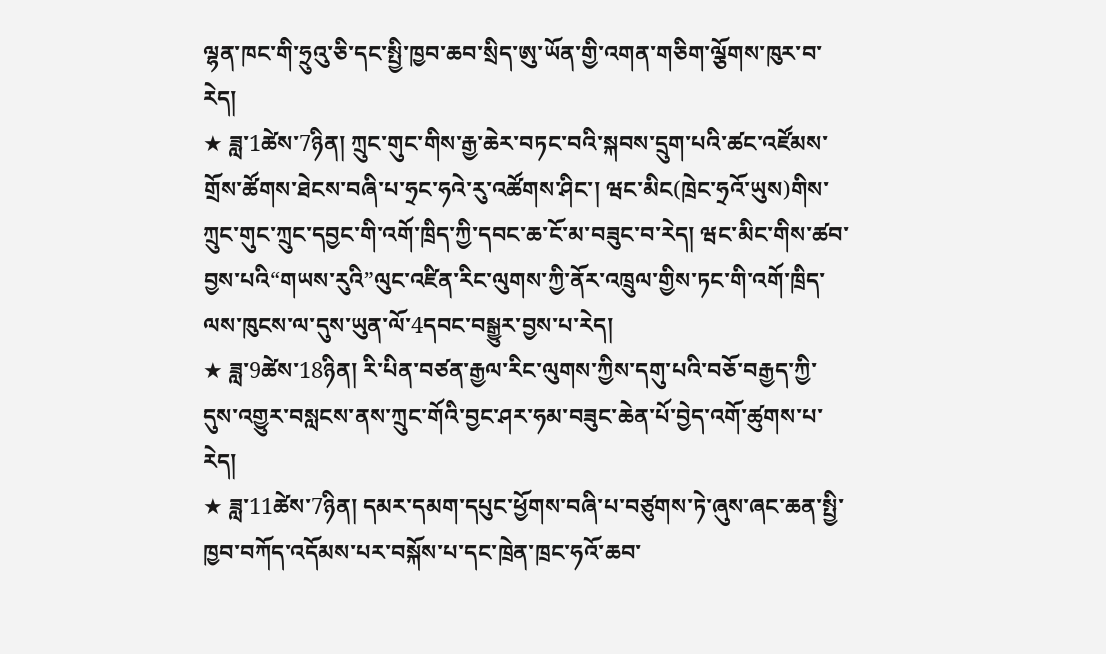ལྷན་ཁང་གི་ཧྲུའུ་ཅི་དང་སྤྱི་ཁྱབ་ཆབ་སྲིད་ཨུ་ཡོན་གྱི་འགན་གཅིག་ལྕོགས་ཁུར་བ་རེད།
★ ཟླ་1ཚེས་7ཉིན། ཀྲུང་གུང་གིས་རྒྱ་ཆེར་བཏང་བའི་སྐབས་དྲུག་པའི་ཚང་འཛོམས་གྲོས་ཚོགས་ཐེངས་བཞི་པ་ཧྲང་ཧའེ་རུ་འཚོགས་ཤིང་། ཝང་མིང(ཁྲེང་ཧྲའོ་ཡུས)གིས་ཀྲུང་གུང་ཀྲུང་དབྱང་གི་འགོ་ཁྲིད་ཀྱི་དབང་ཆ་ངོ་མ་བཟུང་བ་རེད། ཝང་མིང་གིས་ཚབ་བྱས་པའི“གཡས་རུའི”ལུང་འཛིན་རིང་ལུགས་ཀྱི་ནོར་འཁྲུལ་གྱིས་ཏང་གི་འགོ་ཁྲིད་ལས་ཁུངས་ལ་དུས་ཡུན་ལོ་4དབང་བསྒྱུར་བྱས་པ་རེད།
★ ཟླ་9ཚེས་18ཉིན། རི་པིན་བཙན་རྒྱལ་རིང་ལུགས་ཀྱིས་དགུ་པའི་བཅོ་བརྒྱད་ཀྱི་དུས་འགྱུར་བསླངས་ནས་ཀྲུང་གོའི་བྱང་ཤར་ཧམ་བཟུང་ཆེན་པོ་བྱེད་འགོ་ཚུགས་པ་རེད།
★ ཟླ་11ཚེས་7ཉིན། དམར་དམག་དཔུང་ཕྱོགས་བཞི་པ་བཙུགས་ཏེ་ཞུས་ཞང་ཆན་སྤྱི་ཁྱབ་བཀོད་འདོམས་པར་བསྐོས་པ་དང་ཁྲེན་ཁྲང་ཧའོ་ཆབ་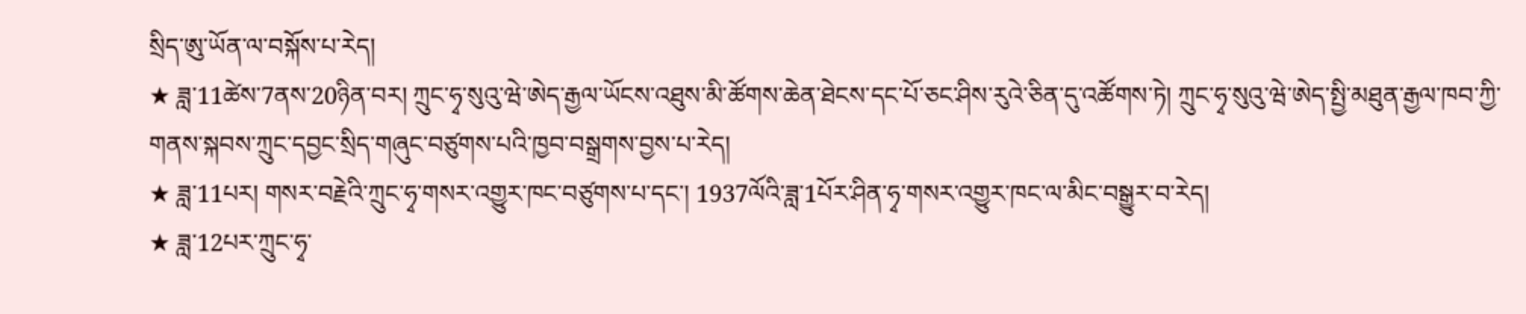སྲིད་ཨུ་ཡོན་ལ་བསྐོས་པ་རེད།
★ ཟླ་11ཚེས་7ནས་20ཉིན་བར། ཀྲུང་ཧྭ་སུའུ་ཝེ་ཨེད་རྒྱལ་ཡོངས་འཐུས་མི་ཚོགས་ཆེན་ཐེངས་དང་པོ་ཅང་ཤིས་རུའེ་ཅིན་དུ་འཚོགས་ཏེ། ཀྲུང་ཧྭ་སུའུ་ཝེ་ཨེད་སྤྱི་མཐུན་རྒྱལ་ཁབ་ཀྱི་གནས་སྐབས་ཀྲུང་དབྱང་སྲིད་གཞུང་བཙུགས་པའི་ཁྱབ་བསྒྲགས་བྱས་པ་རེད།
★ ཟླ་11པར། གསར་བརྗེའི་ཀྲུང་ཧྭ་གསར་འགྱུར་ཁང་བཙུགས་པ་དང་། 1937ལོའི་ཟླ་1པོར་ཤིན་ཧྭ་གསར་འགྱུར་ཁང་ལ་མིང་བསྒྱུར་བ་རེད།
★ ཟླ་12པར་ཀྲུང་ཧྭ་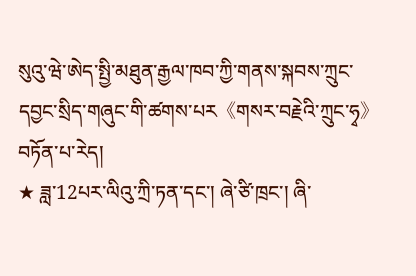སུའུ་ཝེ་ཨེད་སྤྱི་མཐུན་རྒྱལ་ཁབ་ཀྱི་གནས་སྐབས་ཀྲུང་དབྱང་སྲིད་གཞུང་གི་ཚགས་པར《གསར་བརྗེའི་ཀྲུང་ཧྭ》བཏོན་པ་རེད།
★ ཟླ་12པར་ལིའུ་ཀྲི་ཏན་དང་། ཞེ་ཙི་ཁྲང་། ཞི་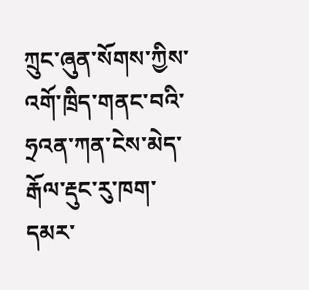ཀྲུང་ཞུན་སོགས་ཀྱིས་འགོ་ཁྲིད་གནང་བའི་ཧྲའན་ཀན་ངེས་མེད་རྒོལ་རྡུང་རུ་ཁག་དམར་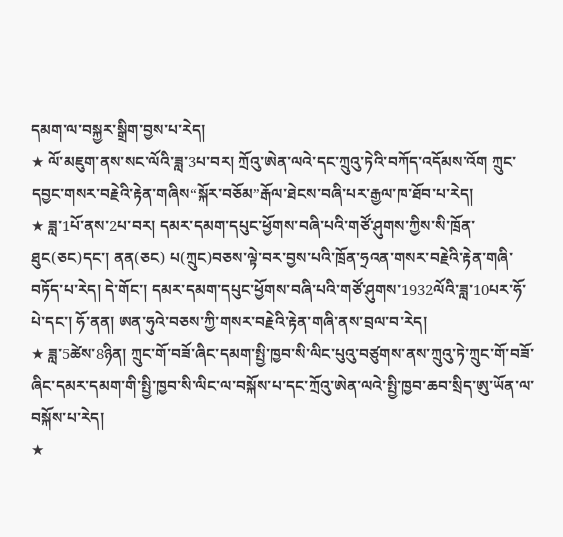དམག་ལ་བསྐྱར་སྒྲིག་བྱས་པ་རེད།
★ ལོ་མཇུག་ནས་སང་ལོའི་ཟླ་3པ་བར། ཀྲོའུ་ཨེན་ལའེ་དང་ཀྲུའུ་ཏེའི་བཀོད་འདོམས་འོག ཀྲུང་དབྱང་གསར་བརྗེའི་རྟེན་གཞིས“སྐོར་བཅོམ”རྒོལ་ཐེངས་བཞི་པར་རྒྱལ་ཁ་ཐོབ་པ་རེད།
★ ཟླ་1པོ་ནས་2པ་བར། དམར་དམག་དཔུང་ཕྱོགས་བཞི་པའི་གཙོ་ཤུགས་ཀྱིས་སི་ཁྲོན་ཐུང(ཅང)དང་། ནན(ཅང) པ(ཀྲུང)བཅས་ལྟེ་བར་བྱས་པའི་ཁྲོན་ཧྲའན་གསར་བརྗེའི་རྟེན་གཞི་བཏོད་པ་རེད། དེ་གོང་། དམར་དམག་དཔུང་ཕྱོགས་བཞི་པའི་གཙོ་ཤུགས་1932ལོའི་ཟླ་10པར་ཧོ་པེ་དང་། ཧོ་ནན། ཨན་ཧུའེ་བཅས་ཀྱི་གསར་བརྗེའི་རྟེན་གཞི་ནས་བྲལ་བ་རེད།
★ ཟླ་5ཚེས་8ཉིན། ཀྲུང་གོ་བཟོ་ཞིང་དམག་སྤྱི་ཁྱབ་སི་ལིང་པུའུ་བཙུགས་ནས་ཀྲུའུ་ཏེ་ཀྲུང་གོ་བཟོ་ཞིང་དམར་དམག་གི་སྤྱི་ཁྱབ་སི་ལིང་ལ་བསྐོས་པ་དང་ཀྲོའུ་ཨེན་ལའེ་སྤྱི་ཁྱབ་ཆབ་སྲིད་ཨུ་ཡོན་ལ་བསྐོས་པ་རེད།
★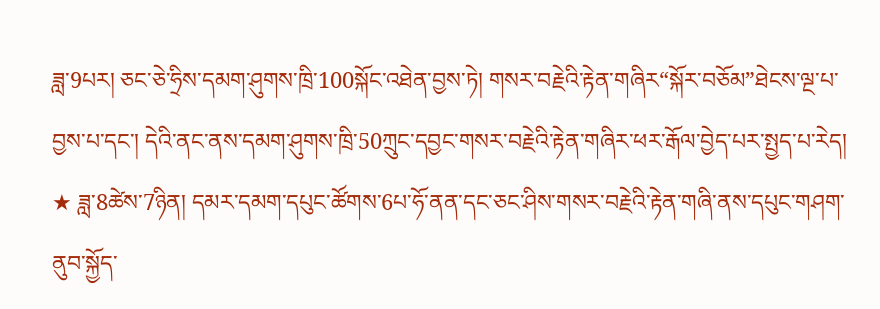ཟླ་9པར། ཅང་ཅེ་ཧྲིས་དམག་ཤུགས་ཁྲི་100སྐོང་འཐེན་བྱས་ཏེ། གསར་བརྗེའི་རྟེན་གཞིར“སྐོར་བཅོམ”ཐེངས་ལྔ་པ་བྱས་པ་དང་། དེའི་ནང་ནས་དམག་ཤུགས་ཁྲི་50ཀྲུང་དབྱང་གསར་བརྗེའི་རྟེན་གཞིར་ཕར་རྒོལ་བྱེད་པར་སྤྱད་པ་རེད།
★ ཟླ་8ཚེས་7ཉིན། དམར་དམག་དཔུང་ཚོགས་6པ་ཧོ་ནན་དང་ཅང་ཤིས་གསར་བརྗེའི་རྟེན་གཞི་ནས་དཔུང་གཤག་ནུབ་སྐྱོད་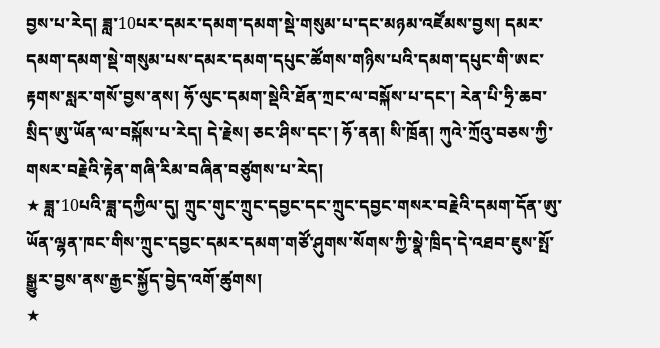བྱས་པ་རེད། ཟླ་10པར་དམར་དམག་དམག་སྡེ་གསུམ་པ་དང་མཉམ་འཛོམས་བྱས། དམར་དམག་དམག་སྡེ་གསུམ་པས་དམར་དམག་དཔུང་ཚོགས་གཉིས་པའི་དམག་དཔུང་གི་ཨང་རྟགས་སླར་གསོ་བྱས་ནས། ཧོ་ལུང་དམག་སྡེའི་ཐོན་ཀྲང་ལ་བསྐོས་པ་དང་། རེན་པི་ཧྲི་ཆབ་སྲིད་ཨུ་ཡོན་ལ་བསྐོས་པ་རེད། དེ་རྗེས། ཅང་ཤིས་དང་། ཧོ་ནན། སི་ཁྲོན། ཀུའེ་ཀྲོའུ་བཅས་ཀྱི་གསར་བརྗེའི་རྟེན་གཞི་རིམ་བཞིན་བཙུགས་པ་རེད།
★ ཟླ་10པའི་ཟླ་དཀྱིལ་དུ། ཀྲུང་གུང་ཀྲུང་དབྱང་དང་ཀྲུང་དབྱང་གསར་བརྗེའི་དམག་དོན་ཨུ་ཡོན་ལྷན་ཁང་གིས་ཀྲུང་དབྱང་དམར་དམག་གཙོ་ཤུགས་སོགས་ཀྱི་སྣེ་ཁྲིད་དེ་འཐབ་ཇུས་སྤོ་སྒྱུར་བྱས་ནས་རྒྱང་སྐྱོད་བྱེད་འགོ་ཚུགས།
★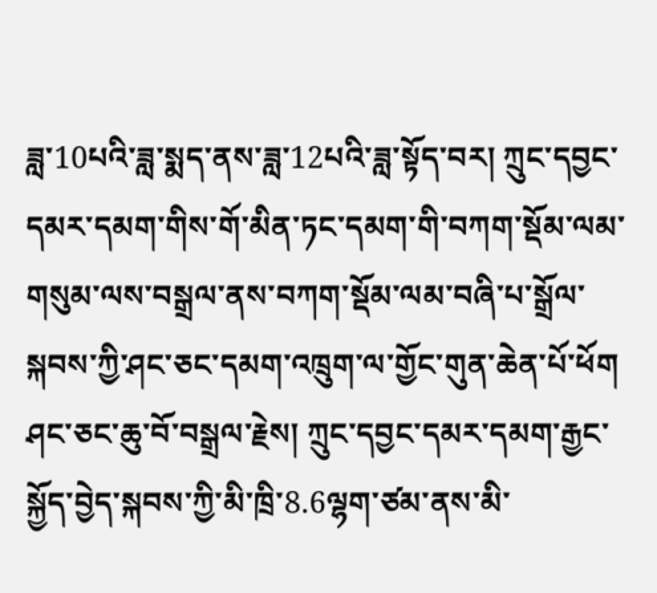ཟླ་10པའི་ཟླ་སྨད་ནས་ཟླ་12པའི་ཟླ་སྟོད་བར། ཀྲུང་དབྱང་དམར་དམག་གིས་གོ་མིན་ཏང་དམག་གི་བཀག་སྡོམ་ལམ་གསུམ་ལས་བསྒྲལ་ནས་བཀག་སྡོམ་ལམ་བཞི་པ་སྒྲོལ་སྐབས་ཀྱི་ཤང་ཅང་དམག་འཁྲུག་ལ་གྱོང་གུན་ཆེན་པོ་ཕོག ཤང་ཅང་ཆུ་བོ་བསྒྲལ་རྗེས། ཀྲུང་དབྱང་དམར་དམག་རྒྱང་སྐྱོད་བྱེད་སྐབས་ཀྱི་མི་ཁྲི་8.6ལྷག་ཙམ་ནས་མི་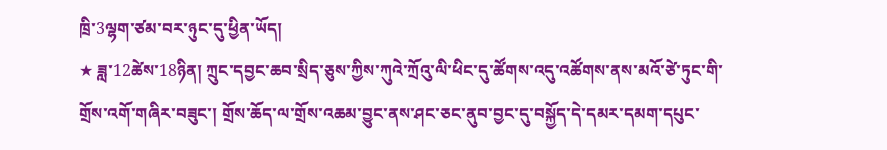ཁྲི་3ལྷག་ཙམ་བར་ཉུང་དུ་ཕྱིན་ཡོད།
★ ཟླ་12ཚེས་18ཉིན། ཀྲུང་དབྱང་ཆབ་སྲིད་ཅུས་ཀྱིས་ཀུའེ་ཀྲོའུ་ལི་ཕིང་དུ་ཚོགས་འདུ་འཚོགས་ནས་མའོ་ཙེ་ཏུང་གི་གྲོས་འགོ་གཞིར་བཟུང་། གྲོས་ཆོད་ལ་གྲོས་འཆམ་བྱུང་ནས་ཤང་ཅང་ནུབ་བྱང་དུ་བསྐྱོད་དེ་དམར་དམག་དཔུང་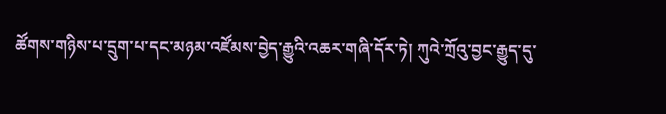ཚོགས་གཉིས་པ་དྲུག་པ་དང་མཉམ་འཛོམས་བྱེད་རྒྱུའི་འཆར་གཞི་དོར་ཏེ། ཀུའེ་ཀྲོའུ་བྱང་རྒྱུད་དུ་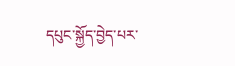དཔུང་སྐྱོད་བྱེད་པར་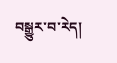བསྒྱུར་བ་རེད།